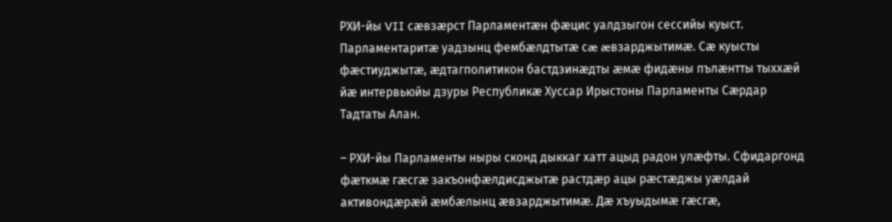РХИ-йы VII сæвзæрст Парламентæн фæцис уалдзыгон сессийы куыст. Парламентаритæ уадзынц фембæлдтытæ сæ æвзарджытимæ. Сæ куысты фæстиуджытæ, æдтагполитикон бастдзинæдты æмæ фидæны пълæнтты тыххæй йæ интервьюйы дзуры Республикæ Хуссар Ирыстоны Парламенты Сæрдар Тадтаты Алан.

– РХИ-йы Парламенты ныры сконд дыккаг хатт ацыд радон улæфты. Сфидаргонд фæткмæ гæсгæ закъонфæлдисджытæ растдæр ацы рæстæджы уæлдай активондæрæй æмбæлынц æвзарджытимæ. Дæ хъуыдымæ гæсгæ,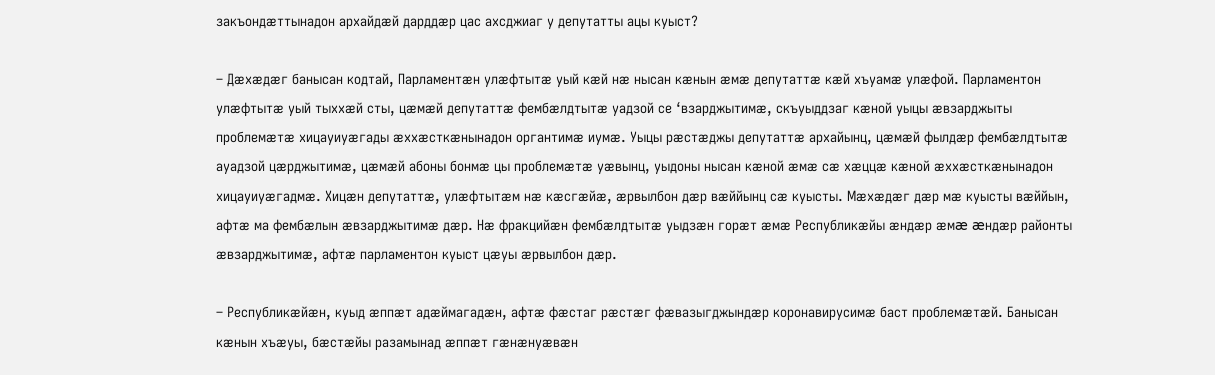закъондæттынадон архайдæй дарддæр цас ахсджиаг у депутатты ацы куыст?

– Дæхæдæг банысан кодтай, Парламентæн улæфтытæ уый кæй нæ нысан кæнын æмæ депутаттæ кæй хъуамæ улæфой. Парламентон улæфтытæ уый тыххæй сты, цæмæй депутаттæ фембæлдтытæ уадзой се ‘взарджытимæ, скъуыддзаг кæной уыцы æвзарджыты проблемæтæ хицауиуæгады æххæсткæнынадон органтимæ иумæ. Уыцы рæстæджы депутаттæ архайынц, цæмæй фылдæр фембæлдтытæ ауадзой цæрджытимæ, цæмæй абоны бонмæ цы проблемæтæ уæвынц, уыдоны нысан кæной æмæ сæ хæццæ кæной æххæсткæнынадон хицауиуæгадмæ. Хицæн депутаттæ, улæфтытæм нæ кæсгæйæ, æрвылбон дæр вæййынц сæ куысты. Мæхæдæг дæр мæ куысты вæййын, афтæ ма фембæлын æвзарджытимæ дæр. Нæ фракцийæн фембæлдтытæ уыдзæн горæт æмæ Республикæйы æндæр æмæ æндæр районты æвзарджытимæ, афтæ парламентон куыст цæуы æрвылбон дæр.

– Республикæйæн, куыд æппæт адæймагадæн, афтæ фæстаг рæстæг фæвазыгджындæр коронавирусимæ баст проблемæтæй. Банысан кæнын хъæуы, бæстæйы разамынад æппæт гæнæнуæвæн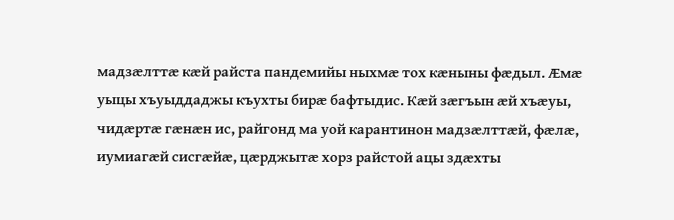мадзæлттæ кæй райста пандемийы ныхмæ тох кæныны фæдыл. Æмæ уыцы хъуыддаджы къухты бирæ бафтыдис. Кæй зæгъын æй хъæуы, чидæртæ гæнæн ис, райгонд ма уой карантинон мадзæлттæй, фæлæ, иумиагæй сисгæйæ, цæрджытæ хорз райстой ацы здæхты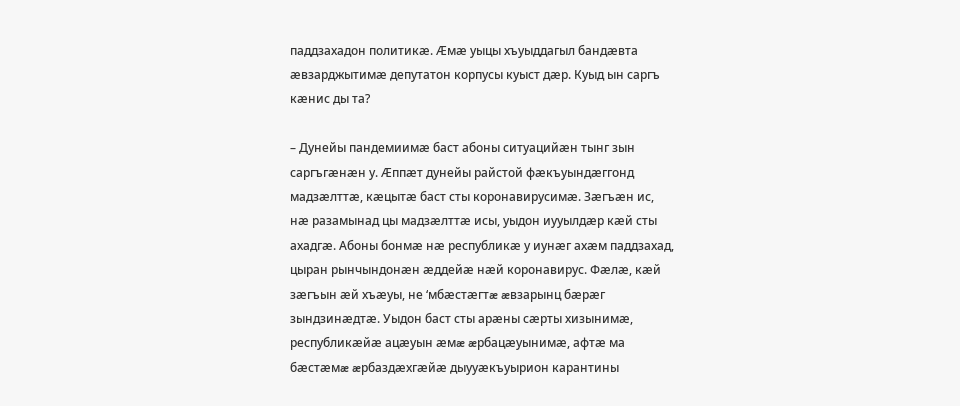паддзахадон политикæ. Æмæ уыцы хъуыддагыл бандæвта æвзарджытимæ депутатон корпусы куыст дæр. Куыд ын саргъ кæнис ды та?

– Дунейы пандемиимæ баст абоны ситуацийæн тынг зын саргъгæнæн у. Æппæт дунейы райстой фæкъуындæггонд мадзæлттæ, кæцытæ баст сты коронавирусимæ. Зæгъæн ис, нæ разамынад цы мадзæлттæ исы, уыдон иууылдæр кæй сты ахадгæ. Абоны бонмæ нæ республикæ у иунæг ахæм паддзахад, цыран рынчындонæн æддейæ нæй коронавирус. Фæлæ, кæй зæгъын æй хъæуы, не ‘мбæстæгтæ æвзарынц бæрæг зындзинæдтæ. Уыдон баст сты арæны сæрты хизынимæ, республикæйæ ацæуын æмæ æрбацæуынимæ, афтæ ма бæстæмæ æрбаздæхгæйæ дыууæкъуырион карантины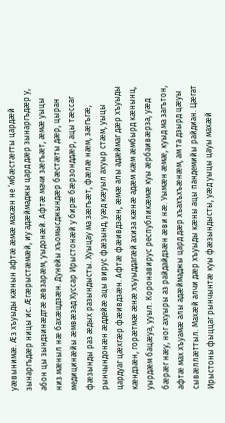уæвынимæ. Æз хъуыды кæнын афтæ æмæ махæн не ‘мбæстæгты цардæй зынаргъдæр ницы ис. Æгæрыстæмæй, иу адæймаджы цард дæр зынаргъдæр у, абон цы зындзинæдтæ æвзарæм, уыдонæй. Афтæ мачи зæгъæт, æмæ уыцы низ мæныл нæ бахæцдзæн. Дунейы хъомысджындæр бæстæты дæр, цыран медицинæйы æмвæзад Хуссар Ирыстонæй у бирæ бæрзонддæр, ацы тæссаг фæзынды раз æдых разындысты. Хуыцау ма зæгъæт, фæлæ нæм, зæгъгæ, рынчындонæн æддейæ ацы вирус фæзынд, уæд кæуыл ахуыр стæм, уыцы цардуаг цæхгæр фæивдзæн. Афтæ фæивдзæн, æмæ алы адæймаг дæр хъуыды кæндзæн, горæтмæ æнæ хъуыддагæй ахиза кæнæ адæм кæм æмбырд кæнынц, уырдæм бацæуа, ууыл. Коронавирус республикæмæ куы æрбаивæрза, уæд бæрæг нæу, ног ахуыры аз райдайдзæн æви нæ. Уымæн æмæ, куыд ма загътон, афтæ мах хъуамæ алы адæймаджы цард дæр хъахъхъæнæм, ам та дзырд цæуы сывæллæттыл. Махæй алчи дæр хъуыды кæны ацы пандемийы райдиан. Цæгат Ирыстоны фыццаг рынчынтæ куы фæзындысты, уæд уыцы цауы махæй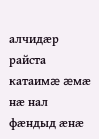алчидæр райста катаимæ æмæ нæ нал фæндыд æнæ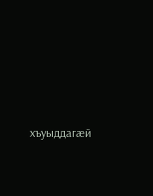хъуыддагæй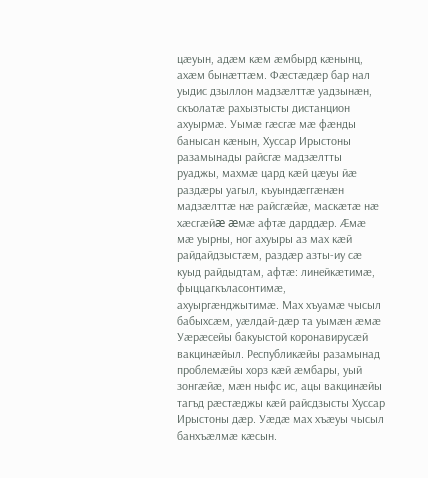цæуын, адæм кæм æмбырд кæнынц, ахæм бынæттæм. Фæстæдæр бар нал уыдис дзыллон мадзæлттæ уадзынæн, скъолатæ рахызтысты дистанцион ахуырмæ. Уымæ гæсгæ мæ фæнды банысан кæнын, Хуссар Ирыстоны разамынады райсгæ мадзæлтты руаджы, махмæ цард кæй цæуы йæ раздæры уагыл, къуындæггæнæн мадзæлттæ нæ райсгæйæ, маскæтæ нæ хæсгæйæ æмæ афтæ дарддæр. Æмæ мæ уырны, ног ахуыры аз мах кæй райдайдзыстæм, раздæр азты-иу сæ куыд райдыдтам, афтæ: линейкæтимæ, фыццагкъласонтимæ, ахуыргæнджытимæ. Мах хъуамæ чысыл бабыхсæм, уæлдай-дæр та уымæн æмæ Уæрæсейы бакуыстой коронавирусæй вакцинæйыл. Республикæйы разамынад проблемæйы хорз кæй æмбары, уый зонгæйæ, мæн ныфс ис, ацы вакцинæйы тагъд рæстæджы кæй райсдзысты Хуссар Ирыстоны дæр. Уæдæ мах хъæуы чысыл банхъæлмæ кæсын.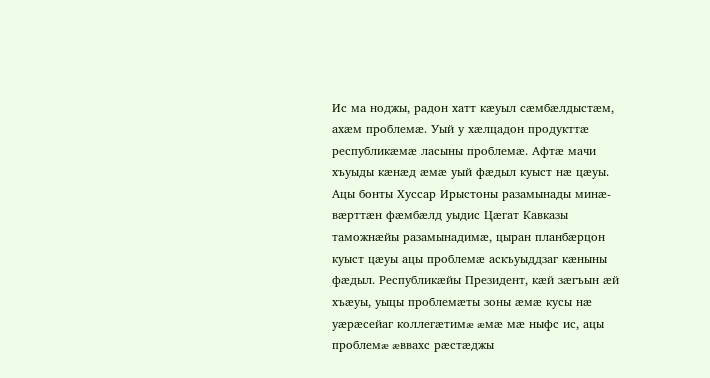Ис ма ноджы, радон хатт кæуыл сæмбæлдыстæм, ахæм проблемæ. Уый у хæлцадон продукттæ республикæмæ ласыны проблемæ. Афтæ мачи хъуыды кæнæд æмæ уый фæдыл куыст нæ цæуы. Ацы бонты Хуссар Ирыстоны разамынады минæ-вæрттæн фæмбæлд уыдис Цæгат Кавказы таможнæйы разамынадимæ, цыран планбæрцон куыст цæуы ацы проблемæ аскъуыддзаг кæныны фæдыл. Республикæйы Президент, кæй зæгъын æй хъæуы, уыцы проблемæты зоны æмæ кусы нæ уæрæсейаг коллегæтимæ æмæ мæ ныфс ис, ацы проблемæ æввахс рæстæджы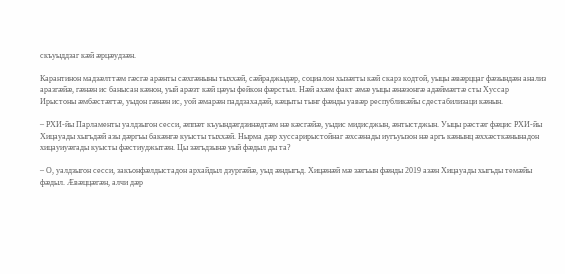скъуыддзаг кæй æрцæудзæн.

Карантинон мадзæлттæм гæсгæ арæнты сæхгæныны тыххæй, сæйраджыдæр, социалон хызæгты кæй скарз кодтой, уыцы æвæрццаг фæзындæн анализ аразгæйæ, гæнæн ис банысан кæнон, уый арæзт кæй цæуы фейкон фæрстыл. Нæй ахæм факт æмæ уыцы æнæзонгæ адæймæгтæ сты Хуссар Ирыстоны æмбæстæгтæ, уыдон гæнæн ис, уой æмарæн паддзахадæй, кæцыты тынг фæнды уавæр республикæйы сдестабилизаци кæнын.

– РХИ-йы Парламенты уалдзыгон сесси, æппæт къуындæгдзинæдтæм нæ кæсгæйæ, уыдис мидисджын, æнтыстджын. Уыцы рæстæг фæцис РХИ-йы Хицауады хыгъдæй азы дæргъы бакæнгæ куысты тыххæй. Нырма дæр хуссарирыстойнаг æхсæнады иугъуызон нæ аргъ кæнынц æххæсткæнынадон хицауиуæгады куысты фæстиуджытæн. Цы зæгъдзынæ уый фæдыл ды та?

– О, уалдзыгон сесси, закъонфæлдыстадон архайдыл дзургæйæ, уыд æндыгъд. Хицæнæй мæ зæгъын фæнды 2019 азæн Хицауады хыгъды темæйы фæдыл. Æвæццæгæн, алчи дæр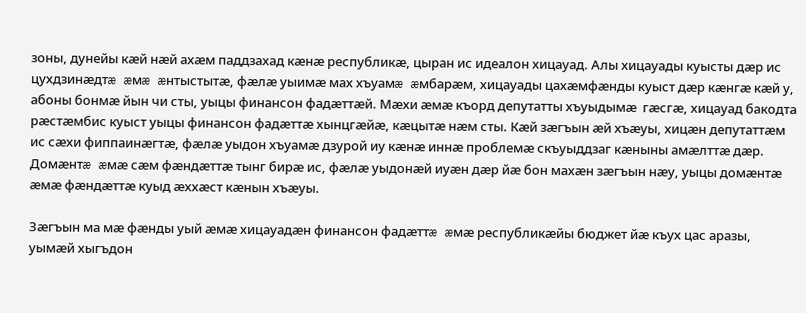зоны, дунейы кæй нæй ахæм паддзахад кæнæ республикæ, цыран ис идеалон хицауад. Алы хицауады куысты дæр ис цухдзинæдтæ æмæ æнтыстытæ, фæлæ уыимæ мах хъуамæ æмбарæм, хицауады цахæмфæнды куыст дæр кæнгæ кæй у, абоны бонмæ йын чи сты, уыцы финансон фадæттæй. Мæхи æмæ къорд депутатты хъуыдымæ  гæсгæ, хицауад бакодта рæстæмбис куыст уыцы финансон фадæттæ хынцгæйæ, кæцытæ нæм сты. Кæй зæгъын æй хъæуы, хицæн депутаттæм ис сæхи фиппаинæгтæ, фæлæ уыдон хъуамæ дзурой иу кæнæ иннæ проблемæ скъуыддзаг кæныны амæлттæ дæр. Домæнтæ æмæ сæм фæндæттæ тынг бирæ ис, фæлæ уыдонæй иуæн дæр йæ бон махæн зæгъын нæу, уыцы домæнтæ æмæ фæндæттæ куыд æххæст кæнын хъæуы.

Зæгъын ма мæ фæнды уый æмæ хицауадæн финансон фадæттæ æмæ республикæйы бюджет йæ къух цас аразы, уымæй хыгъдон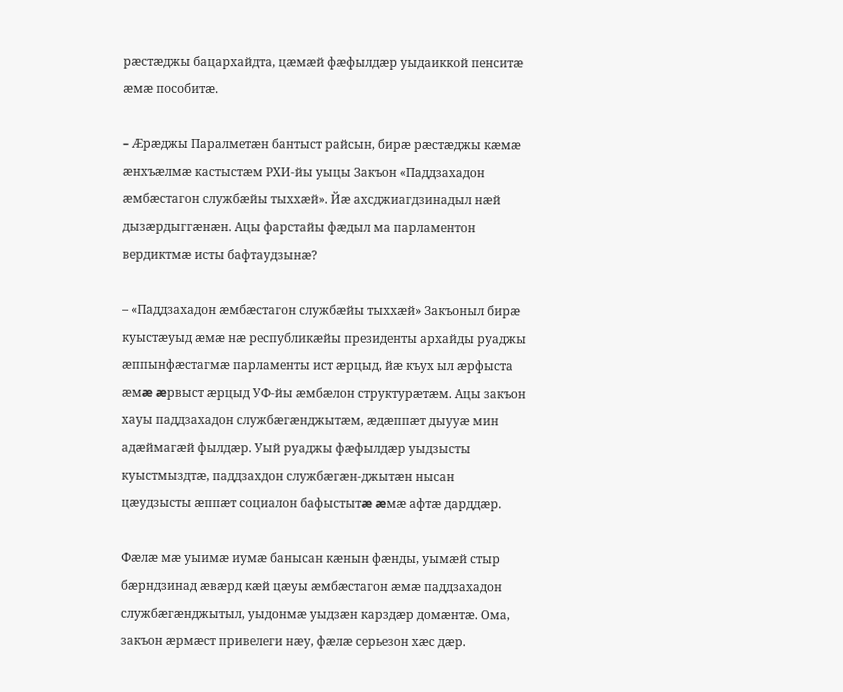рæстæджы бацархайдта, цæмæй фæфылдæр уыдаиккой пенситæ æмæ пособитæ.

– Æрæджы Паралметæн бантыст райсын, бирæ рæстæджы кæмæ æнхъæлмæ кастыстæм РХИ-йы уыцы Закъон «Паддзахадон æмбæстагон службæйы тыххæй». Йæ ахсджиагдзинадыл нæй дызæрдыггæнæн. Ацы фарстайы фæдыл ма парламентон вердиктмæ исты бафтаудзынæ?

– «Паддзахадон æмбæстагон службæйы тыххæй» Закъоныл бирæ куыстæуыд æмæ нæ республикæйы президенты архайды руаджы æппынфæстагмæ парламенты ист æрцыд, йæ къух ыл æрфыста æмæ æрвыст æрцыд УФ-йы æмбæлон структурæтæм. Ацы закъон хауы паддзахадон службæгæнджытæм, æдæппæт дыууæ мин адæймагæй фылдæр. Уый руаджы фæфылдæр уыдзысты куыстмыздтæ, паддзахдон службæгæн-джытæн нысан цæудзысты æппæт социалон бафыстытæ æмæ афтæ дарддæр.

Фæлæ мæ уыимæ иумæ банысан кæнын фæнды, уымæй стыр бæрндзинад æвæрд кæй цæуы æмбæстагон æмæ паддзахадон службæгæнджытыл, уыдонмæ уыдзæн карздæр домæнтæ. Ома, закъон æрмæст привелеги нæу, фæлæ серьезон хæс дæр.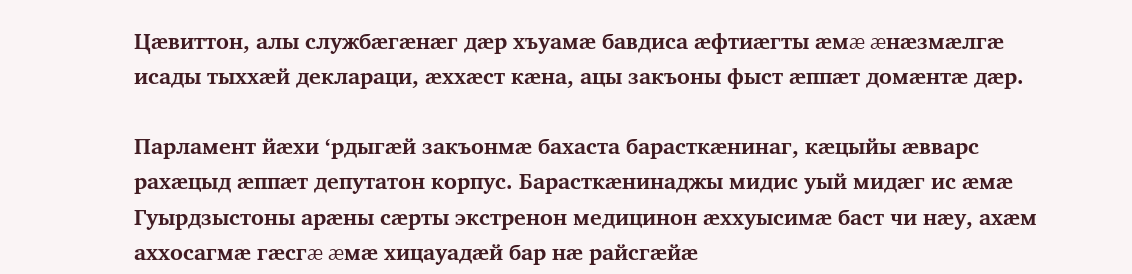Цæвиттон, алы службæгæнæг дæр хъуамæ бавдиса æфтиæгты æмæ æнæзмæлгæ исады тыххæй деклараци, æххæст кæна, ацы закъоны фыст æппæт домæнтæ дæр.

Парламент йæхи ‘рдыгæй закъонмæ бахаста барасткæнинаг, кæцыйы æвварс рахæцыд æппæт депутатон корпус. Барасткæнинаджы мидис уый мидæг ис æмæ Гуырдзыстоны арæны сæрты экстренон медицинон æххуысимæ баст чи нæу, ахæм аххосагмæ гæсгæ æмæ хицауадæй бар нæ райсгæйæ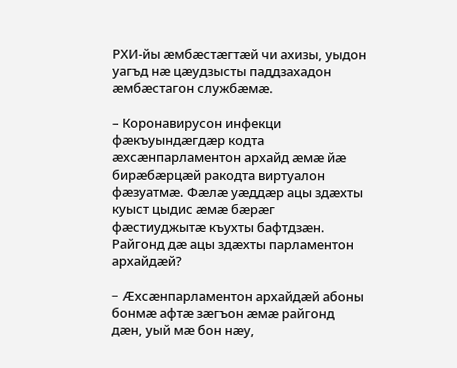РХИ-йы æмбæстæгтæй чи ахизы, уыдон уагъд нæ цæудзысты паддзахадон æмбæстагон службæмæ.

– Коронавирусон инфекци фæкъуындæгдæр кодта æхсæнпарламентон архайд æмæ йæ бирæбæрцæй ракодта виртуалон фæзуатмæ. Фæлæ уæддæр ацы здæхты куыст цыдис æмæ бæрæг фæстиуджытæ къухты бафтдзæн. Райгонд дæ ацы здæхты парламентон архайдæй?

– Æхсæнпарламентон архайдæй абоны бонмæ афтæ зæгъон æмæ райгонд дæн, уый мæ бон нæу,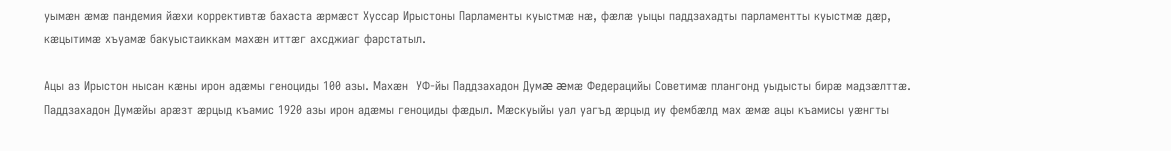уымæн æмæ пандемия йæхи коррективтæ бахаста æрмæст Хуссар Ирыстоны Парламенты куыстмæ нæ, фæлæ уыцы паддзахадты парламентты куыстмæ дæр, кæцытимæ хъуамæ бакуыстаиккам махæн иттæг ахсджиаг фарстатыл.

Ацы аз Ирыстон нысан кæны ирон адæмы геноциды 100 азы. Махæн  УФ-йы Паддзахадон Думæ æмæ Федерацийы Советимæ плангонд уыдысты бирæ мадзæлттæ. Паддзахадон Думæйы арæзт æрцыд къамис 1920 азы ирон адæмы геноциды фæдыл. Мæскуыйы уал уагъд æрцыд иу фембæлд мах æмæ ацы къамисы уæнгты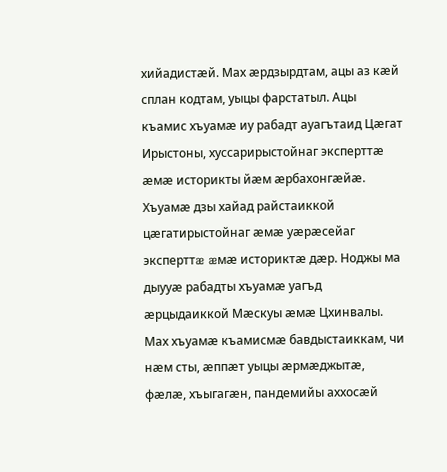хийадистæй. Мах æрдзырдтам, ацы аз кæй сплан кодтам, уыцы фарстатыл. Ацы къамис хъуамæ иу рабадт ауагътаид Цæгат Ирыстоны, хуссарирыстойнаг эксперттæ æмæ историкты йæм æрбахонгæйæ. Хъуамæ дзы хайад райстаиккой цæгатирыстойнаг æмæ уæрæсейаг эксперттæ æмæ историктæ дæр. Ноджы ма дыууæ рабадты хъуамæ уагъд æрцыдаиккой Мæскуы æмæ Цхинвалы. Мах хъуамæ къамисмæ бавдыстаиккам, чи нæм сты, æппæт уыцы æрмæджытæ, фæлæ, хъыгагæн, пандемийы аххосæй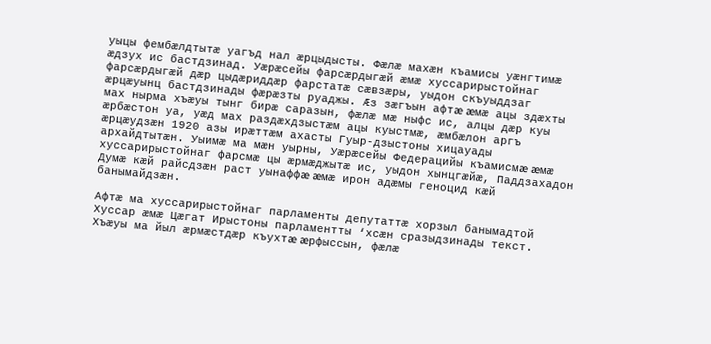уыцы фембæлдтытæ уагъд нал æрцыдысты. Фæлæ махæн къамисы уæнгтимæ æдзух ис бастдзинад. Уæрæсейы фарсæрдыгæй æмæ хуссарирыстойнаг фарсæрдыгæй дæр цыдæриддæр фарстатæ сæвзæры, уыдон скъуыддзаг æрцæуынц бастдзинады фæрæзты руаджы. Æз зæгъын афтæ æмæ ацы здæхты мах нырма хъæуы тынг бирæ саразын, фæлæ мæ ныфс ис, алцы дæр куы æрбæстон уа, уæд мах раздæхдзыстæм ацы куыстмæ, æмбæлон аргъ æрцæудзæн 1920 азы ирæттæм ахасты Гуыр-дзыстоны хицауады архайдтытæн. Уыимæ ма мæн уырны, Уæрæсейы Федерацийы къамисмæ æмæ хуссарирыстойнаг фарсмæ цы æрмæджытæ ис, уыдон хынцгæйæ, Паддзахадон Думæ кæй райсдзæн раст уынаффæ æмæ ирон адæмы геноцид кæй банымайдзæн.

Афтæ ма хуссарирыстойнаг парламенты депутаттæ хорзыл банымадтой Хуссар æмæ Цæгат Ирыстоны парламентты ‘хсæн сразыдзинады текст. Хъæуы ма йыл æрмæстдæр къухтæ æрфыссын, фæлæ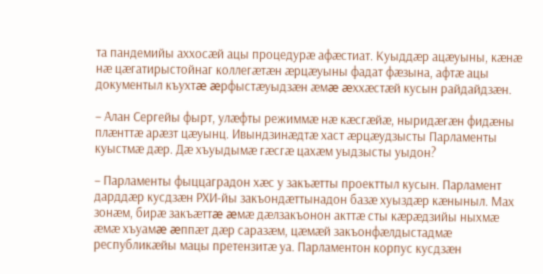та пандемийы аххосæй ацы процедурæ афæстиат. Куыддæр ацæуыны, кæнæ нæ цæгатирыстойнаг коллегæтæн æрцæуыны фадат фæзына, афтæ ацы документыл къухтæ æрфыстæуыдзæн æмæ æххæстæй кусын райдайдзæн.

– Алан Сергейы фырт, улæфты режиммæ нæ кæсгæйæ, ныридæгæн фидæны плæнттæ арæзт цæуынц. Ивындзинæдтæ хаст æрцæудзысты Парламенты куыстмæ дæр. Дæ хъуыдымæ гæсгæ цахæм уыдзысты уыдон?

– Парламенты фыццаградон хæс у закъæтты проекттыл кусын. Парламент дарддæр кусдзæн РХИ-йы закъондæттынадон базæ хуыздæр кæныныл. Мах зонæм, бирæ закъæттæ æмæ дæлзакъонон акттæ сты кæрæдзийы ныхмæ æмæ хъуамæ æппæт дæр саразæм, цæмæй закъонфæлдыстадмæ республикæйы мацы претензитæ уа. Парламентон корпус кусдзæн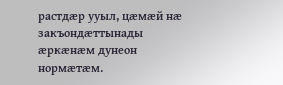растдæр ууыл, цæмæй нæ закъондæттынады æркæнæм дунеон нормæтæм.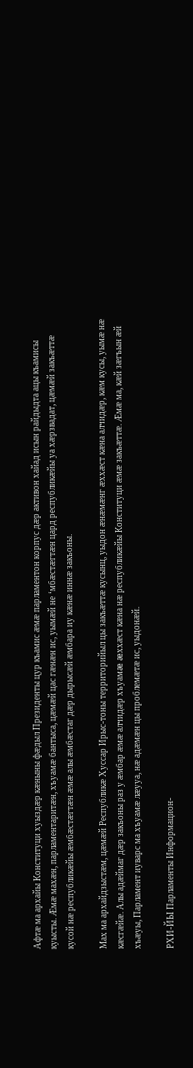Афтæ ма архайы Конституци хуыздæр кæныны фæдыл Президенты цур къамис æмæ парламентон корпус дæр активон хайад исын райдыдта ацы къамисы куысты. Æмæ махæн, парламентаритæн, хъуамæ бантыса, цæмæй цас гæнæн ис, уымæй не ‘мбæстæгтæн цард республикæйы уа хæрзвадат, цæмæй закъæттæ кусой нæ республикæйы æмбæстæгтæн æмæ алы æмбæстаг дæр дырысæй æмбара иу кæнæ иннæ закъоны.

Мах ма архайдзыстæм, цæмæй Республикæ Хуссар Ирыс-тоны территорийыл цы закъæттæ кусынц, уыдон æнæмæнг æххæст кæна алчидæр, кæм кусы, уымæ нæ кæсгæйæ. Алы адæймаг дæр закъоны раз у æмбар æмæ алчидæр хъуамæ æххæст кæна нæ республикæйы Конституци æмæ закъæттæ. Æмæ ма, кæй зæгъын æй хъæуы, Парламент иуварс ма хъуамæ лæууа, нæ адæмæн цы проблемæтæ ис, уыдонæй.

РХИ-ЙЫ Парламенты Информацион-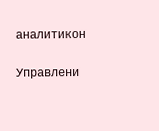аналитикон

Управлени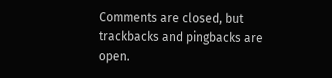Comments are closed, but trackbacks and pingbacks are open.